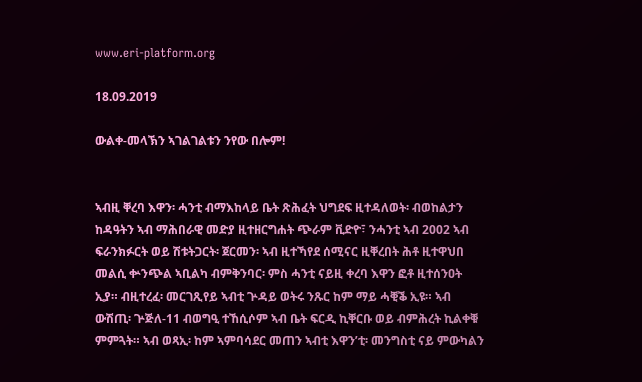www.eri-platform.org

18.09.2019

ውልቀ-መላኽን ኣገልገልቱን ንየው በሎም!


ኣብዚ ቐረባ እዋን፡ ሓንቲ ብማእከላይ ቤት ጽሕፈት ህግደፍ ዚተዳለወት፡ ብወከልታን ከዳዓትን ኣብ ማሕበራዊ መድያ ዚተዘርግሐት ጭራም ቪድዮ፣ ንሓንቲ ኣብ 2002 ኣብ ፍራንክፉርት ወይ ሽቱትጋርት፡ ጀርመን፡ ኣብ ዚተኻየደ ሰሚናር ዚቐረበት ሕቶ ዚተዋህበ መልሲ ቍንጭል ኣቢልካ ብምቅንባር፡ ምስ ሓንቲ ናይዚ ቀረባ እዋን ፎቶ ዚተሰንዐት ኢያ። ብዚተረፈ፡ መርገጺየይ ኣብቲ ጕዳይ ወትሩ ንጹር ከም ማይ ሓቒቕ ኢዩ። ኣብ ውሽጢ፡ ጕጅለ-11 ብወግዒ ተኸሲሶም ኣብ ቤት ፍርዲ ኪቐርቡ ወይ ብምሕረት ኪልቀቑ  ምምጓት። ኣብ ወጻኢ፡ ከም ኣምባሳደር መጠን ኣብቲ እዋን’ቲ፡ መንግስቲ ናይ ምውካልን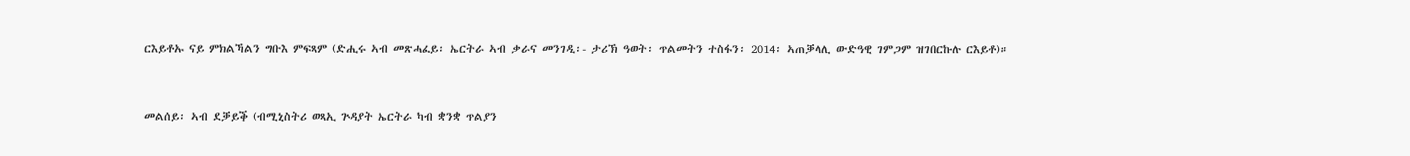ርእይቶኡ ናይ ምክልኻልን ግቡእ ምፍጻም (ድሒሩ ኣብ መጽሓፈይ፡ ኤርትራ ኣብ ቃራና መንገዲ፡- ታሪኽ ዓወት፡ ጥልመትን ተስፋን፡ 2014፡ ኣጠቓላሊ ውድዓዊ ገምጋም ዝገበርኩሉ ርእይቶ)።


መልሰይ፡ ኣብ ደቓይቕ (ብሚኒስትሪ ወጻኢ ጕዳያት ኤርትራ ካብ ቋንቋ ጥልያን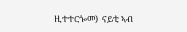ዚተተርጐመ)  ናይቲ ኣብ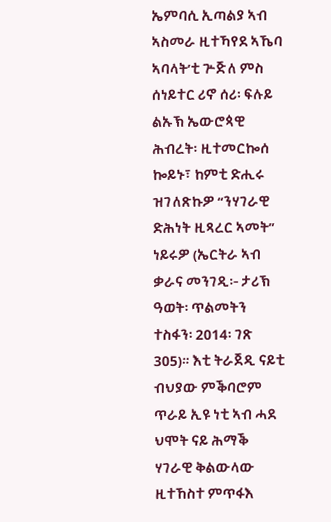ኤምባሲ ኢጣልያ ኣብ ኣስመራ ዚተኻየደ ኣኼባ ኣባላት’ቲ ጕጅለ ምስ ሰነይተር ሪኖ ሰሪ፡ ፍሉይ ልኡኽ ኤውሮጳዊ ሕብረት፡ ዚተመርኰሰ ኰይኑ፣ ከምቲ ድሒሩ ዝገለጽኩዎ “ንሃገራዊ ድሕነት ዚጻረር ኣመት” ነይሩዎ (ኤርትራ ኣብ ቃራና መንገዲ፡- ታሪኽ ዓወት፡ ጥልመትን ተስፋን፡ 2014፡ ገጽ 305)። እቲ ትራጀዲ ናይቲ ብህያው ምቕባሮም ጥራይ ኢዩ ነቲ ኣብ ሓደ ህሞት ናይ ሕማቕ ሃገራዊ ቅልውላው ዚተኸስተ ምጥፋእ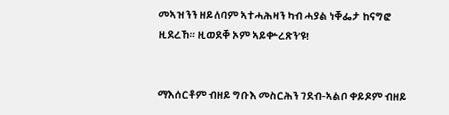መኣዝንን ዘይለባም ኣተሓሕዛን ካብ ሓያል ነቐፌታ ከናግፎ ዚደረኸ። ዚወደቐ ኦም ኣይቍረጽን’ዩ!


ማእሰርቶም ብዘይ ግቡእ መስርሕን ገደብ-ኣልቦ ቀይዶም ብዘይ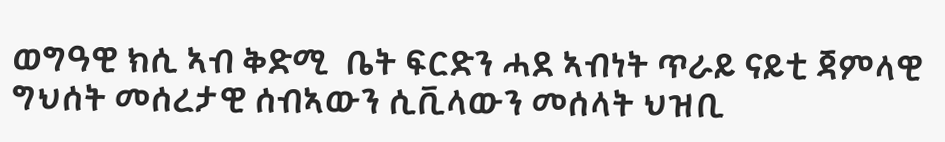ወግዓዊ ክሲ ኣብ ቅድሚ  ቤት ፍርድን ሓደ ኣብነት ጥራይ ናይቲ ጃምላዊ ግህሰት መሰረታዊ ሰብኣውን ሲቪላውን መሰላት ህዝቢ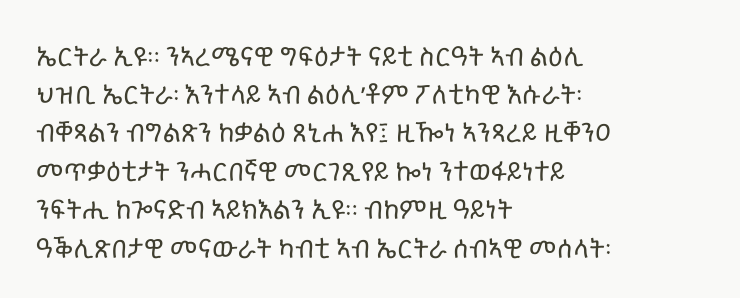ኤርትራ ኢዩ። ንኣረሜናዊ ግፍዕታት ናይቲ ስርዓት ኣብ ልዕሊ ህዝቢ ኤርትራ፡ እንተላይ ኣብ ልዕሊ’ቶም ፖለቲካዊ እሱራት፡ ብቐጻልን ብግልጽን ከቃልዕ ጸኒሐ እየ፤ ዚዀነ ኣንጻረይ ዚቐንዐ መጥቃዕቲታት ንሓርበኛዊ መርገጺየይ ኰነ ንተወፋይነተይ ንፍትሒ ከጐናድብ ኣይክእልን ኢዩ። ብከምዚ ዓይነት ዓቕሊጽበታዊ መናውራት ካብቲ ኣብ ኤርትራ ሰብኣዊ መሰላት፡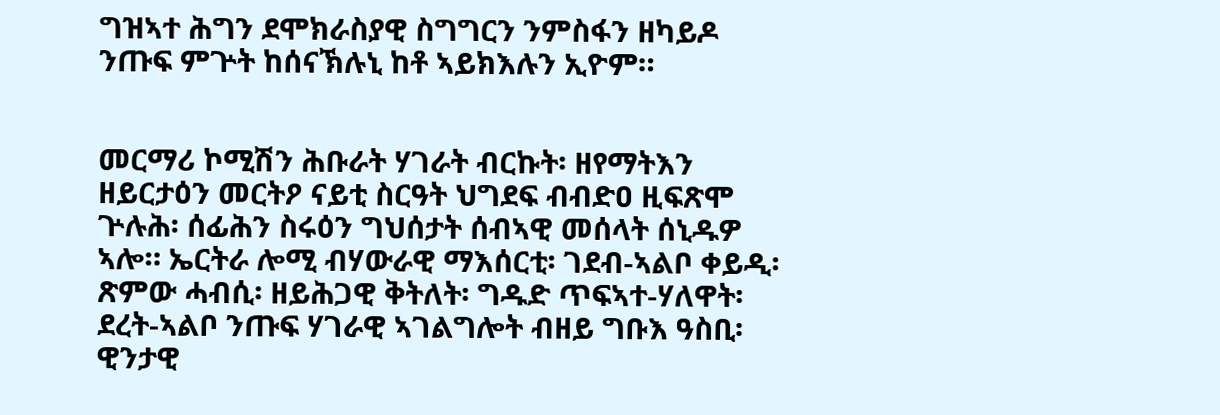ግዝኣተ ሕግን ደሞክራስያዊ ስግግርን ንምስፋን ዘካይዶ ንጡፍ ምጕት ከሰናኽሉኒ ከቶ ኣይክእሉን ኢዮም።


መርማሪ ኮሚሽን ሕቡራት ሃገራት ብርኩት፡ ዘየማትእን ዘይርታዕን መርትዖ ናይቲ ስርዓት ህግደፍ ብብድዐ ዚፍጽሞ ጕሉሕ፡ ሰፊሕን ስሩዕን ግህሰታት ሰብኣዊ መሰላት ሰኒዱዎ ኣሎ። ኤርትራ ሎሚ ብሃውራዊ ማእሰርቲ፡ ገደብ-ኣልቦ ቀይዲ፡ ጽምው ሓብሲ፡ ዘይሕጋዊ ቅትለት፡ ግዱድ ጥፍኣተ-ሃለዋት፡ ደረት-ኣልቦ ንጡፍ ሃገራዊ ኣገልግሎት ብዘይ ግቡእ ዓስቢ፡ ዊንታዊ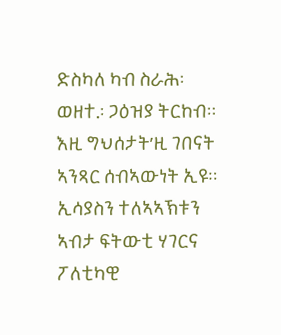ድስካለ ካብ ስራሕ፡ ወዘተ.፡ ጋዕዝያ ትርከብ። እዚ ግህሰታት’ዚ ገበናት ኣንጻር ሰብኣውነት ኢዩ። ኢሳያስን ተለኣኣኽቱን ኣብታ ፍትውቲ ሃገርና ፖለቲካዊ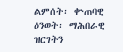ልምሰት፡ ቍጠባዊ ዕንወት፡ ማሕበራዊ ዝርገትን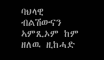ባህላዊ  ብልሽውናን ኣምጺኦም ከም ዘለዉ ዚከሓድ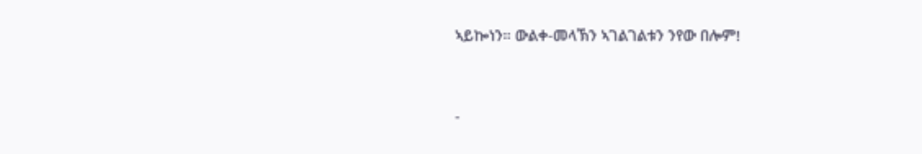ኣይኰነን። ውልቀ-መላኽን ኣገልገልቱን ንየው በሎም!


-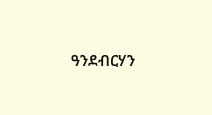ዓንደብርሃን